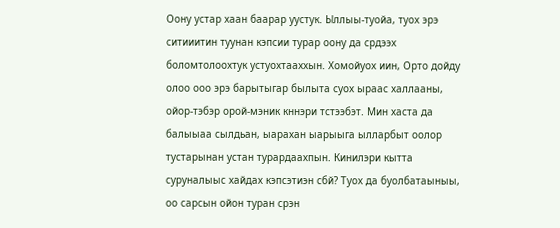Оону устар хаан баарар уустук. Ыллыы-туойа, туох эрэ ситииитин туунан кэпсии турар оону да срдээх боломтолоохтук устуохтааххын. Хомойуох иин, Орто дойду олоо ооо эрэ барытыгар былыта суох ыраас халлааны, ойор-тэбэр орой-мэник кннэри тстээбэт. Мин хаста да балыыаа сылдьан, ыарахан ыарыыга ылларбыт оолор тустарынан устан турардаахпын. Кинилэри кытта суруналыыс хайдах кэпсэтиэн сбй? Туох да буолбатаыныы, оо сарсын ойон туран срэн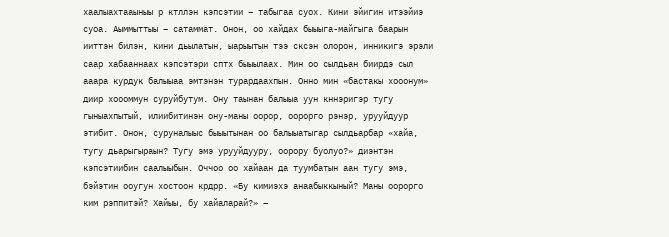хаалыахтааыныы р ктллэн кэпсэтии – табыгаа суох. Кини эйигин итээйиэ суоа. Аыммыттыы – сатаммат. Онон, оо хайдах быыыга-майгыга баарын ииттэн билэн, кини дьылатын, ыарыытын тээ сксэн олорон, инникигэ эрэли саар хабааннаах кэпсэтэри сптх быыылаах. Мин оо сылдьан биирдэ сыл ааара курдук балыыаа эмтэнэн турардаахпын. Онно мин «бастакы хооонум» диир хоооммун суруйбутум. Ону таынан балыыа уун кннэригэр тугу гыныахпытый, илиибитинэн ону-маны оорор, оорорго рэнэр, урууйдуур этибит. Онон, суруналыыс быыытынан оо балыыатыгар сылдьарбар «хайа, тугу дьарыгыраын? Тугу эмэ урууйдууру, оорору буолуо?» диэнтэн кэпсэтиибин саалыыбын. Оччоо оо хайаан да туумбатын аан тугу эмэ, бэйэтин ооугун хостоон крдрр. «Бу кимиэхэ анаабыккыный? Маны оорорго ким рэппитэй? Хайыы, бу хайаларай?» –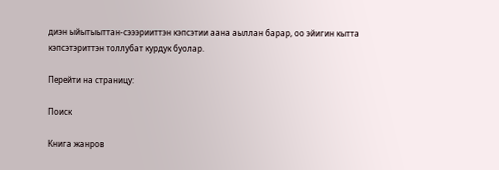диэн ыйытыыттан-сэээрииттэн кэпсэтии аана аыллан барар, оо эйигин кытта кэпсэтэриттэн толлубат курдук буолар.

Перейти на страницу:

Поиск

Книга жанров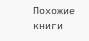Похожие книги